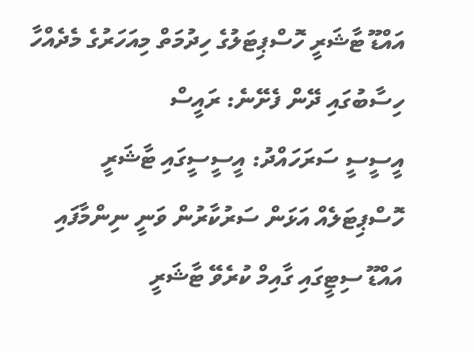އައްޑޫ ޓާޝަރީ ހޮސްޕިޓަލުގެ ހިދުމަތް މިއަހަރުގެ މެދެއްހާ ހިސާބުގައި ދޭން ފެށޭނެ: ރައީސް
އީސީސީ ސަރަހައްދު: އީސީސީގައި ޓާޝަރީ ހޮސްޕިޓަލެއް އަޅަން ސަރުކާރުން ވަނީ ނިންމާފައި
އައްޑޫ ސިޓީގައި ގާއިމް ކުރެވޭ ޓާޝަރީ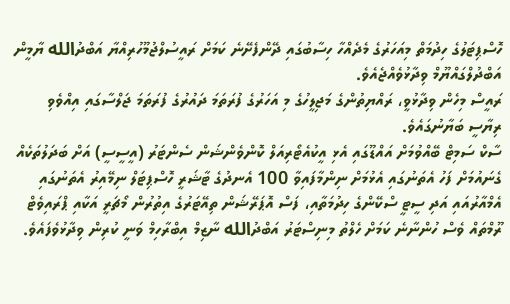ހޮސްޕިޓަލުގެ ހިދުމަތް މިއަހަރުގެ މެދެއްހާ ހިސާބުގައި ދޭންފެށޭނެ ކަމަށް ރައީސުލްޖުމޫހުރިއްޔާ އަބްދުالله ޔާމީން އަބްދުލްގައްޔޫމް ވިދާޅުވެއްޖެއެވެ.
ރައީސް މިހެން ވިދާޅުވީ، ރައްޔިތުންގެ މަޖިލީހުގެ މި އަހަރުގެ ފުރަތަމަ ދައުރުގެ ފުރަތަމަ ޖަލްސާގައި އިއްވެވި ރިޔާސީ ބަޔާނުގައެވެ.
ސާކް ސަމިޓް ބޭއްވުމަށް އައްޑޫގައި އެޅި އީކުއެޓޯރިއަލް ކޮންވެންޝަން ސެންޓަރު (އީސީސީ) އަށް ބަދަލުތަކެއް ގެނައުމަށް ފަހު އެތަނުގައި އެޅުމަށް ނިންމާފައިވާ 100 އެނދުގެ ޓާޝަރީ ހޮސްޕިޓަލް ނިމޭއިރު އެތަނުގައި އެމްއާރުއައި އަދި ސީޓީ ސްކޭންގެ ހިދުމަތާއި، ފަސް އޮޕަރޭޝަން ތިއޭޓަރުގެ އިތުރުން މޯޗަރީ އަކާއި ޕްރައިވެޓް ރޫމްތައް ވެސް ހުންނާނެ ކަމަށް ހެލްތު މިނިސްޓަރު އަބްދުالله ނާޒިމް އިބްރާހިމް ވަނީ ކުރިން ވިދާޅުވެފައެވެ.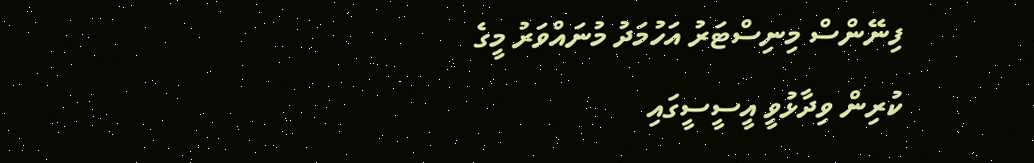ފިނޭންސް މިނިސްޓަރު އަހުމަދު މުނައްވަރު މީގެ ކުރިން ވިދާޅުވީ އީސީސީގައި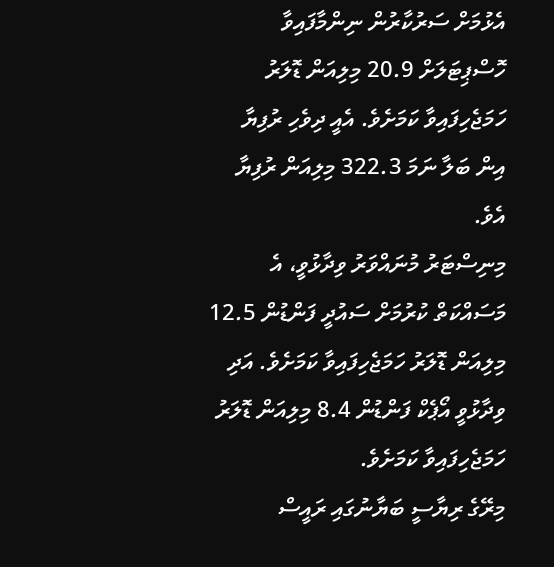އެޅުމަށް ސަރުކާރުން ނިންމާފައިވާ ހޮސްޕިޓަލަށް 20.9 މިލިއަން ޑޮލަރު ހަމަޖެހިފައިވާ ކަމަށެވެ. އެއީ ދިވެހި ރުފިޔާ އިން ބަލާ ނަމަ 322.3 މިލިއަން ރުފިޔާ އެވެ.
މިނިސްޓަރު މުނައްވަރު ވިދާޅުވީ، އެ މަސައްކަތް ކުރުމަށް ސައުދީ ފަންޑުން 12.5 މިލިއަން ޑޮލަރު ހަމަޖެހިފައިވާ ކަމަށެވެ. އަދި ވިދާޅުވީ އޯޕެކް ފަންޑުން 8.4 މިލިއަން ޑޮލަރު ހަމަޖެހިފައިވާ ކަމަށެވެ.
މިރޭގެ ރިޔާސީ ބަޔާނުގައި ރައީސް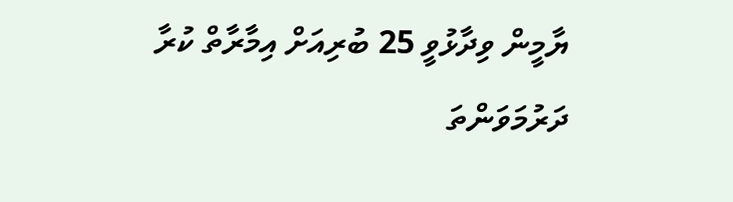ޔާމީން ވިދާޅުވީ 25 ބުރިއަށް އިމާރާތް ކުރާ ދަރުމަވަންތަ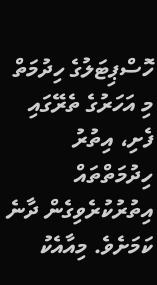ހޮސްޕިޓަލުގެ ހިދުމަތް މި އަހަރުގެ ތެރޭގައި ފެށި، އިތުރު ހިދުމަތްތައް އިތުރުކުރެވިގެން ދާނެ ކަމަށެވެ. މިއާއެކު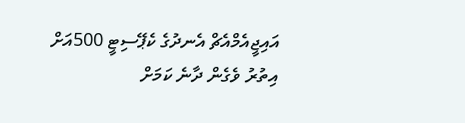އައިޖީއެމްއެޗް އެނދުގެ ކެޕޭސިޓީ 500އަށް އިތުރު ވެގެން ދާނެ ކަމަށް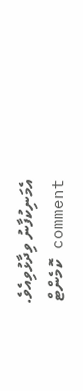އެމަނިކުފާނު ވިދާޅުވިއެވެ.
comment ކޮމެންޓް